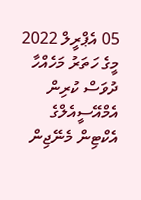05 އެޕްރީލް 2022
މީގެ ހަތަރު މަހެއްހާ ދުވަސް ކުރިން އެމްއޭސީއެލްގެ އެކްޓިން މެނޭޖިން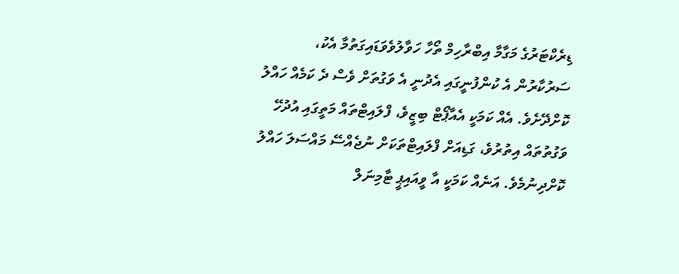ޑިރެކްޓަރުގެ މަގާމާ އިބްރާހިމް ތޯހާ ހަވާލުވެވަޑައިގަތުމާ އެކު، ސަރުކާރުން އެ ކުންފުނީގައި އެދުނީ އެ ވަގުތަށް ވެސް ދެ ކަމެއް ހައްލު ކޮށްދޭށެވެ. އެއް ކަމަކީ އެއާޕޯޓް ބިޒީވެ، ފްލައިޓްތައް މަތީގައި އުދުހޭ ވަގުތުތައް އިތުރުވެ، ގަޑިއަށް ފްލައިޓްތަކަށް ނުޖެއްސޭ މައްސަލަ ހައްލު ކޮށްދިނުމެވެ. އަނެއް ކަމަކީ އާ ވީއައިޕީ ޓާމިނަލް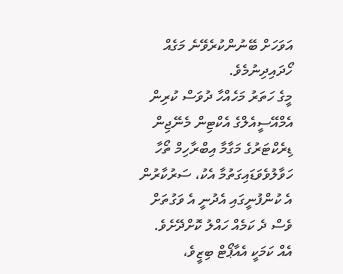އަވަހަށް ބޭނުންކުރެވޭނެ މަގެއް ހޯދައިދިނުމެވެ.
މީގެ ހަތަރު މަހެއްހާ ދުވަސް ކުރިން އެމްއޭސީއެލްގެ އެކްޓިން މެނޭޖިން ޑިރެކްޓަރުގެ މަގާމާ އިބްރާހިމް ތޯހާ ހަވާލުވެވަޑައިގަތުމާ އެކު، ސަރުކާރުން އެ ކުންފުނީގައި އެދުނީ އެ ވަގުތަށް ވެސް ދެ ކަމެއް ހައްލު ކޮށްދޭށެވެ. އެއް ކަމަކީ އެއާޕޯޓް ބިޒީވެ،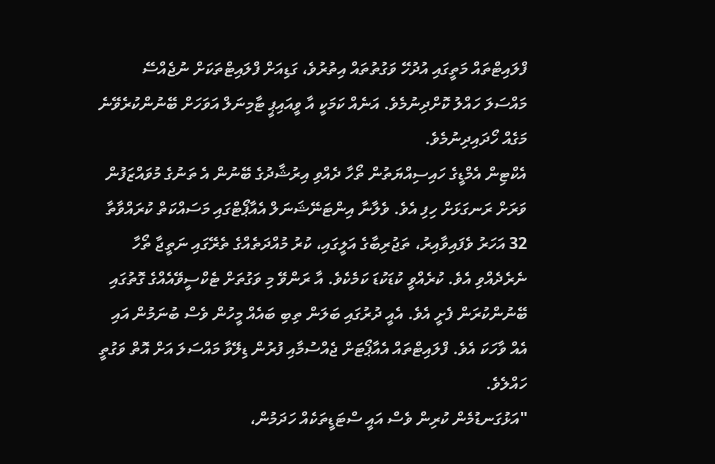ފްލައިޓްތައް މަތީގައި އުދުހޭ ވަގުތުތައް އިތުރުވެ، ގަޑިއަށް ފްލައިޓްތަކަށް ނުޖެއްސޭ މައްސަލަ ހައްލު ކޮށްދިނުމެވެ. އަނެއް ކަމަކީ އާ ވީއައިޕީ ޓާމިނަލް އަވަހަށް ބޭނުންކުރެވޭނެ މަގެއް ހޯދައިދިނުމެވެ.
އެކްޓިން އެމްޑީގެ ހައިސިއްޔަތުން ތޯހާ ދެއްވި އިރުޝާދުގެ ބޭނުން އެ ތަނުގެ މުވައްޒަފުން ވަރަށް ރަނގަޅަށް ހިފި އެވެ. ވެލާނާ އިންޓަނޭޝަނަލް އެއާޕޯޓްގައި މަސައްކަތް ކުރައްވާތާ 32 އަހަރު ވެފައިވާއިރު، ތަޖުރިބާގެ އަލީގައި، ކުރު މުއްދަތެއްގެ ތެރޭގައި ނަތީޖާ ތޯހާ ނެރެދެއްވި އެވެ. ކުރެއްވީ ކުޑަކުޑަ ކަމެކެވެ. އާ ރަންވޭ މި ވަގުތަށް ޓެކްސީވޭއެއްގެ ގޮތުގައި ބޭނުންކުރަން ފެށީ އެވެ. އެއީ ދުރުގައި ބަލަން ތިބި ބައެއް މީހުން ވެސް ބުނަމުން އައި އެއް ވާހަކަ އެވެ. ފްލައިޓްތައް އެއާޕޯޓަށް ޖެއްސުމާއި ފުރުން ޑިލޭވާ މައްސަލަ އަށް އޮތް ވަގުތީ ހައްލެވެ.
"އަޅުގަނޑުމެން ކުރިން ވެސް އައީ ސްޓަޑީތަކެއް ހަދަމުން،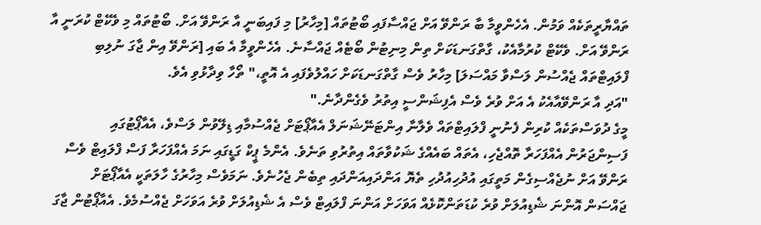ތައްޔާރީތަކެއް ވަމުން. އެހެންވީމާ ބާ ރަންވޭ އަށް ޖައްސާފައި ބޯޓުތައް [މިހާރު] މި ފައިބަނީ އާ ރަންވޭ އަށް. ބޯޓުތައް މި ވެކޭޓް ކުރަނީ އާ ރަންވޭ އަށް. ވެކޭޓް ކުރުމާއެކު، ގާތްގަނޑަކަށް ތިން މިނިޓުން ބޯޓެއް ޖައްސާނެ. އެހެންވީމާ އެ ބައި [ރަންވޭ އިން ޖާގަ ނުލިބި ފްލައިޓްތައް ޖެއްސުން ލަސްވާ މައްސަލަ] މިހާރު ވެސް ގާތްގަނޑަކަށް ހައްލުވެފައި އެ އޮތީ،" ތޯހާ ވިދާޅުވި އެވެ.
"އަދި އާ ރަންވޭއާއެކު އެ އަށް ވުރެ ވެސް އެފިޝަންސީ އިތުރު ވެގެންދާނެ."
މީގެ ދުވަސްތަކެއް ކުރިން ފެނުނީ ފްލައިޓްތައް ވެލާނާ އިންޓަނޭޝަނަލް އެއާޕޯޓަށް ޖެއްސުމާއި ޑިލޭވުން ލަސްވެ، އެއާޕޯޓުގައި ފަސިންޖަރުން އެއްފަހަރާ ތޮއްޖެހި، އެތައް ބައެއްގެ ޝަކުވާތައް އިތުރުވި ތަނެވެ. އެންމެ ޕީކް ގަޑީގައި ނަމަ އެއްފަހަރާ ފަސް ފްލައިޓް ވެސް ރަންވޭ އަށް ނުޖެއްސިގެން މަތީގައި އުދުހިއުދުހި ތެޔޮ އަންދައިއަންދައި ތިބެން ޖެހުނެވެ. ނަމަވެސް މިހާރުގެ ހާލަތަކީ އެއާޕޯޓަށް ޖައްސަން އޮންނަ ޝެޑިއުލަށް ވުރެ ކުޑަތަންކޮޅެއް އަވަހަށް އަންނަ ފްލައިޓް ވެސް އެ ޝެޑިއުލަށް ވުރެ އަވަހަށް ޖެއްސުމެވެ. އެއާޕޯޓުން ޖާގަ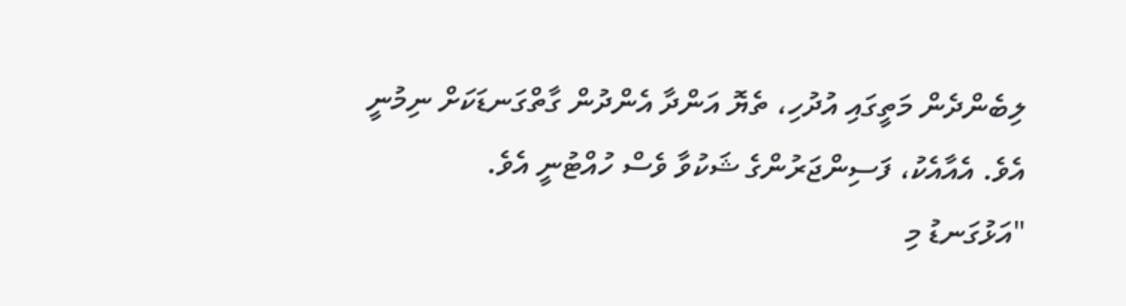ލިބެންދެން މަތީގައި އުދުހި، ތެޔޮ އަންދާ އެންދުން ގާތްގަނޑަކަށް ނިމުނީ އެވެ. އެއާއެކު، ފަސިންޖަރުންގެ ޝަކުވާ ވެސް ހުއްޓުނީ އެވެ.
"އަޅުގަނޑު މި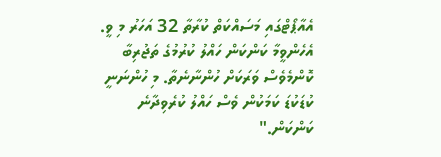އެއާޕޯޓްގައި މަސައްކަތް ކުރާތާ 32 އަހަރު މި ވީ. އެހެންވީމާ ކަންކަން ހައްލު ކުރުމުގެ ތަޖުރިބާ ކޮންމެވެސް ވަރަކަށް ހުންނާނެތާ. މި ހުންނަނީ ކުޑަކުޑަ ކަމަކުން ވެސް ހައްލު ކުރެވިދާނެ ކަންކަން."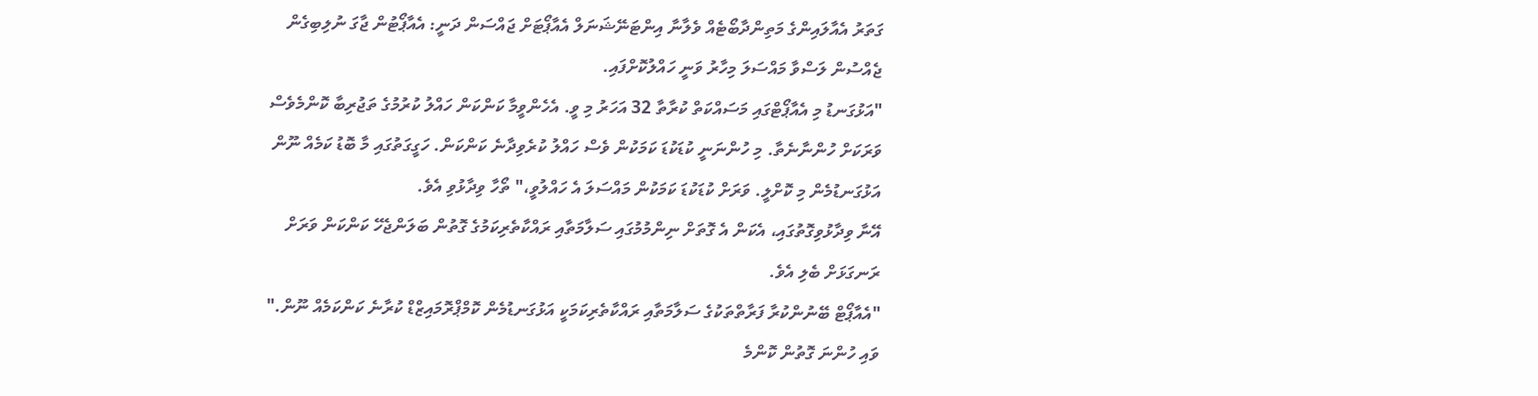ގަތަރު އެއާލައިންގެ މަތިންދާބޯޓެއް ވެލާނާ އިންޓަނޭޝަނަލް އެއާޕޯޓަށް ޖައްސަން ދަނީ: އެއާޕޯޓުން ޖާގަ ނުލިބިގެން ޖެއްސުން ލަސްވާ މައްސަލަ މިހާރު ވަނީ ހައްލުކޮށްފައި.
"އަޅުގަނޑު މި އެއާޕޯޓްގައި މަސައްކަތް ކުރާތާ 32 އަހަރު މި ވީ. އެހެންވީމާ ކަންކަން ހައްލު ކުރުމުގެ ތަޖުރިބާ ކޮންމެވެސް ވަރަކަށް ހުންނާނެތާ. މި ހުންނަނީ ކުޑަކުޑަ ކަމަކުން ވެސް ހައްލު ކުރެވިދާނެ ކަންކަން. ހަގީގަތުގައި މާ ބޮޑު ކަމެއް ނޫން އަޅުގަނޑުމެން މި ކޮށްލީ. ވަރަށް ކުޑަކުޑަ ކަމަކުން މައްސަލަ އެ ހައްލުވީ،" ތޯހާ ވިދާޅުވި އެވެ.
އޭނާ ވިދާޅުވިގޮތުގައި، އެކަން އެ ގޮތަށް ނިންމުމުގައި ސަލާމަތާއި ރައްކާތެރިކަމުގެ ގޮތުން ބަލަންޖެހޭ ކަންކަން ވަރަށް ރަނގަޅަށް ބެލި އެވެ.
"އެއާޕޯޓް ބޭނުންކުރާ ފަރާތްތަކުގެ ސަލާމަތާއި ރައްކާތެރިކަމަކީ އަޅުގަނޑުމެން ކޮމްޕްރޮމައިޒްޑް ކުރާނެ ކަންކަމެއް ނޫން."
ވައި ހުންނަ ގޮތުން ކޮންމެ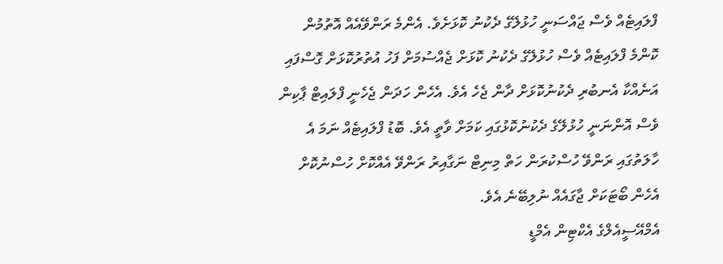ފްލައިޓެއް ވެސް ޖައްސަނީ ހުޅުލޭގެ ދެކުނު ކޮޅަށެވެ. އެންމެ ރަންވޭއެއް އޮތުމުން ކޮންމެ ފްލައިޓެއް ވެސް ހުޅުލޭގެ ދެކުނު ކޮޅަށް ޖެއްސުމަށް ފަހު އުތުރުކޮޅަށް ގޮސްފައި އަނެއްކާ އެނބުރި ދެކުނުކޮޅަށް ދާން ޖެހެ އެވެ. އެހެން ހަދަން ޖެހެނީ ފްލައިޓް ޕާކިން ވެސް އޮންނަނީ ހުޅުލޭގެ ދެކުނުކޮޅުގައި ކަމަށް ވާތީ އެވެ. ބޮޑު ފްލައިޓެއް ނަމަ އެ ހާލަތުގައި ރަންވޭ ހުސްކުރަން ހަތް މިނިޓް ނަގާއިރު ރަންވޭ އެއްކޮށް ހުސްނުކޮށް އެހެން ބޯޓަކަށް ޖާގައެއް ނުލިބޭނެ އެވެ.
އެމްއޭސީއެލްގެ އެކްޓިން އެމްޑީ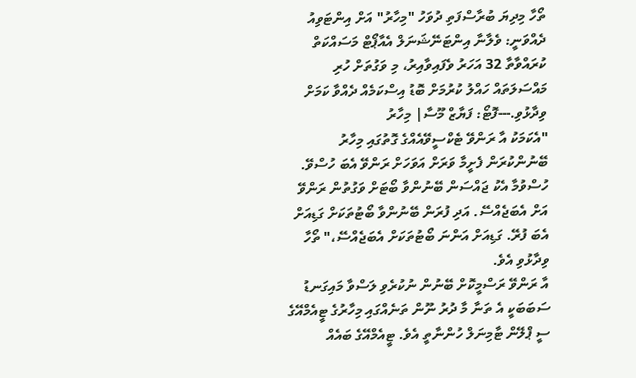ތޯހާ މިދިޔަ ބުރާސްފަތި ދުވަހު "މިހާރު" އަށް އިންޓަވިއު ދެއްވަނީ: ވެލާނާ އިންޓަނޭޝަނަލް އެއާޕޯޓް މަސައްކަތް ކުރައްވާތާ 32 އަހަރު ވެފައިވާއިރު، މި ވަގުތަށް ހުރި މައްސަލަތައް ހައްލު ކުރުމަށް ބޮޑު އިސްކަމެއް ދެއްވާ ކަމަށް ވިދާޅުވި.---ފޮޓޯ: ފަޔާޒް މޫސާ| މިހާރު
"އެކަމަކު އާ ރަންވޭ ޓެކްސީވޭއެއްގެ ގޮތުގައި މިހާރު ބޭނުންކުރަން ފެށީމާ ވަރަށް އަވަހަށް ރަންވޭ އެބަ ހުސްވޭ. ހުސްވުމާ އެކު ޖައްސަން ބޭނުންވާ ބޯޓަށް ވަގުތުން ރަންވޭ އަށް އެބަޖެއްސޭ. އަދި ފުރަން ބޭނުންވާ ބޯޓުތަކަށް ގަޑިއަށް އެބަ ފުރޭ. ގަޑިއަށް އަންނަ ބޯޓުތަކަށް އެބަޖެއްސޭ،" ތޯހާ ވިދާޅުވި އެވެ.
އާ ރަންވޭ ރަސްމީކޮށް ބޭނުން ނުކުރެވި ލަސްވާ މައިގަނޑު ސަބަބަކީ އެ ތަނާ މާ ދުރު ނޫން ތަނެއްގައި މިހާރުގެ ޓީއެމްއޭގެ ސީ ޕްލޭން ޓާމިނަލް ހުންނާތީ އެވެ. ޓީއެމްއޭގެ ބައެއް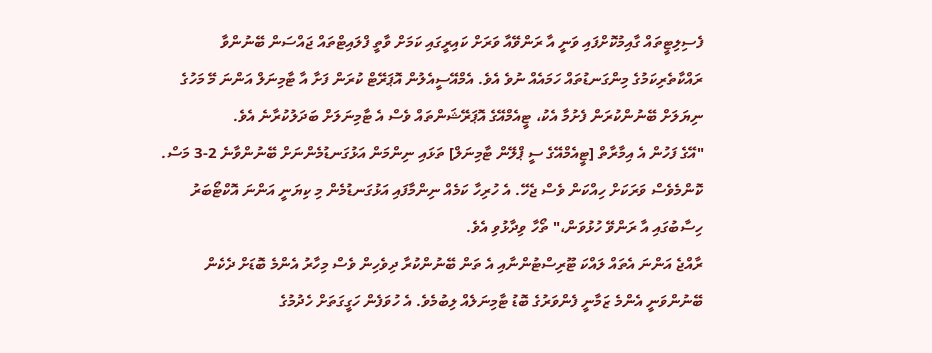ފެސިލިޓީތައް ގާއިމުކޮށްފައި ވަނީ އާ ރަންވޭއާ ވަރަށް ކައިރީގައި ކަމަށް ވާތީ ފްލައިޓްތައް ޖައްސަން ބޭނުންވާ ރައްކާތެރިކަމުގެ މިންގަނޑުތައް ހަމައެއް ނުވެ އެވެ. އެމްއޭސީއެލުން އޮޕަރޭޓް ކުރަން ފަށާ އާ ޓާމިނަލް އަންނަ މޭ މަހުގެ ނިޔަލަށް ބޭނުންކުރަން ފެށުމާ އެކު، ޓީއެމްއޭގެ އޮޕަރޭޝަންތައް ވެސް އެ ޓާމިނަލަށް ބަދަލުކުރާނެ އެވެ.
"އޭގެ ފަހުން އެ އިމާރާތް [ޓީއެމްއޭގެ ސީ ޕްލޭން ޓާމިނަލް] ތަޅައި ނިންމަން އަޅުގަނޑުމެންނަށް ބޭނުންވާނެ 2-3 މަސް. ކޮންމެވެސް ވަރަކަށް ހިއްކަން ވެސް ޖެހޭ. އެ ހުރިހާ ކަމެއް ނިންމާފައި އަޅުގަނޑުމެން މި ކިޔަނީ އަންނަ އޮކްޓޯބަރު ހިސާބުގައި އާ ރަންވޭ ހުޅުވަން،" ތޯހާ ވިދާޅުވި އެވެ.
ރާއްޖެ އަންނަ އެތައް ލައްކަ ޓޫރިސްޓުންނާއި އެ ތަން ބޭނުންކުރާ ދިވެހިން ވެސް މިހާރު އެންމެ ބޮޑަށް ދެކެން ބޭނުންވަނީ އެންމެ ޒަމާނީ ފެންވަރުގެ ބޮޑު ޓާމިނަލެއް ލިބުމެވެ. އެ ހުވަފެން ހަގީގަތަށް ހެދުމުގެ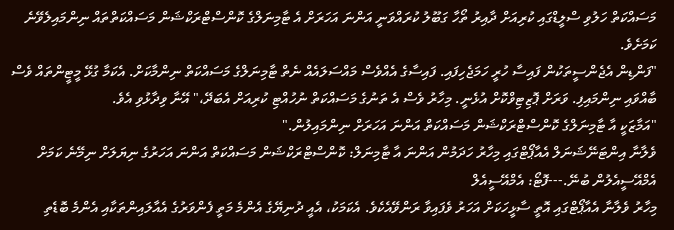މަސައްކަތް ހަލުވި ސްލީޑްގައި ކުރިއަށް ދާއިރު ތޯހާ ގަބޫލު ކުރައްވަނީ އަންނަ އަހަރަށް އެ ޓާމިނަލްގެ ކޮންސްޓްރަކްޝަން މަސައްކަތްތައް ނިންމައިލެވޭނެ ކަމަށެވެ.
"ފަންޑިން އެޖެންސީތަކުން ފައިސާ ހުރީ ހަމަޖެހިފައި. ފައިސާގެ އެއްވެސް މައްސަލައެއް ނެތް ޓާމިނަލްގެ މަސައްކަތް ނިންމާކަށް. އެކަމާ ގުޅޭ މީޓީންތައް ވެސް ބާއްވައި ނިންމައިފި. ވަރަށް ޕޮޒިޓިވްކޮށް އުޅެނީ. މިހާރު ވެސް އެ ތަނުގެ މަސައްކަތް ނުހުއްޓި ކުރިއަށް އެބަދޭ،" އޭނާ ވިދާޅުވި އެވެ.
"އަމާޒަކީ އާ ޓާމިނަލްގެ ކޮންސްޓްރަކްޝަން މަސައްކަތް އަންނަ އަހަރަށް ނިންމައިލުން."
ވެލާނާ އިންޓަނޭޝަނަލް އެއާޕޯޓްގައި މިހާރު ހަދަމުން އަންނަ އާ ޓާމިނަލް: ކޮންސްޓްރަކްޝަން މަސައްކަތް އަންނަ އަހަރުގެ ނިޔަލަށް ނިމޭނެ ކަމަށް އެމްއޭސީއެލުން ބުނޭ.---ފޮޓޯ: އެމްއޭސީއެލް
މިހާރު ވެލާނާ އެއާޕޯޓްގައި އޮތީ ސާޅީހަކަށް އަހަރު ވެފައިވާ ރަންވޭއެކެވެ. އެކަމަކު، އެއީ ދުނިޔޭގެ އެންމެ މަތީ ފެންވަރުގެ އެއާލައިންތަކާއި އެންމެ ބޮޑެތި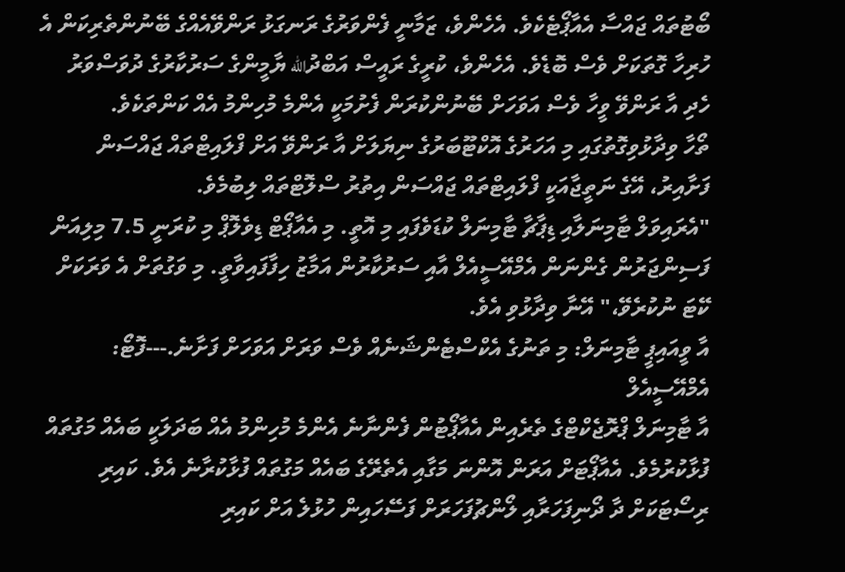ބޯޓުތައް ޖައްސާ އެއާޕޯޓެކެވެ. އެހެންވެ، ޒަމާނީ ފެންވަރުގެ ރަނގަޅު ރަންވޭއެއްގެ ބޭނުންތެރިކަން އެ ހުރިހާ ގޮތަކަށް ވެސް ބޮޑެވެ. އެހެންވެ، ކުރީގެ ރައީސް އަބްދުالله ޔާމީންގެ ސަރުކާރުގެ ދުވަސްވަރު ހެދި އާ ރަންވޭ ވީހާ ވެސް އަވަހަށް ބޭނުންކުރަން ފެށުމަކީ އެންމެ މުހިންމު އެއް ކަންތަކެވެ.
ތޯހާ ވިދާޅުވިގޮތުގައި މި އަހަރުގެ އޮކްޓޫބަރުގެ ނިޔަލަށް އާ ރަންވޭ އަށް ފްލައިޓްތައް ޖައްސަން ފަށާއިރު، އޭގެ ނަތީޖާއަކީ ފްލައިޓްތައް ޖައްސަން އިތުރު ސްލޮޓްތައް ލިބުމެވެ.
"އެރައިވަލް ޓާމިނަލާއި ޑިޕާޗާ ޓާމިނަލް ކުޑަވެފައި މި އޮތީ. މި އެއާޕޯޓް ޑިވެލޮޕް މި ކުރަނީ 7.5 މިލިއަން ފަސިންޖަރުން ގެންނަން އެމްއޭސީއެލް އާއި ސަރުކާރުން އަމާޒު ހިފާފައިވާތީ. މި ވަގުތަށް އެ ވަރަކަށް ކޭޓަ ނުކުރެވޭ،" އޭނާ ވިދާޅުވި އެވެ.
އާ ވީއައިޕީ ޓާމިނަލް: މި ތަނުގެ އެކްސްޓެންޝަނެއް ވެސް ވަރަށް އަވަހަށް ފަށާނެ.---ފޮޓޯ: އެމްއޭސީއެލް
އާ ޓާމިނަލް ޕްރޮޖެކްޓްގެ ތެރެއިން އެއާޕޯޓުން ފެންނާނެ އެންމެ މުހިންމު އެއް ބަދަލަކީ ބައެއް މަގުތައް ފުޅާކުރުމެވެ. އެއާޕޯޓަށް އަރަން އޮންނަ މަގާއި އެތެރޭގެ ބައެއް މަގުތައް ފުޅާކުރާނެ އެވެ. ކައިރި ރިސޯޓަކަށް ދާ ދޯނިފަހަރާއި ލޯންޗުފަހަރަށް ފަސޭހައިން ހުޅުލެ އަށް ކައިރި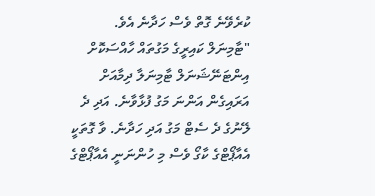ކުރެވޭނެ ގޮތް ވެސް ހަދާނެ އެވެ.
"ޓާމިނަލް ކައިރީގެ މަގުތައް ހާއްސަކޮށް އިންޓަނޭޝަނަލް ޓާމިނަލާ ދިމާއަށް އަރައިގެން އަންނަ މަގު ފުޅާވާނެ. އަދި ދެ ލޭނުގެ ދެ ސެޓް މަގު އަދި ހަދާނެ. ވާ ގޮތަކީ އެއާޕޯޓްގެ ކާގޯ ވެސް މި ހުންނަނީ އެއާޕޯޓްގެ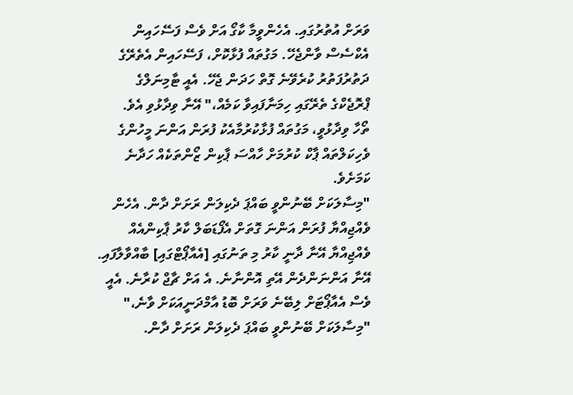ވަރަށް އުތުރުގައި. އެހެންވީމާ ކާގޯ އަށް ވެސް ފަސޭހައިން އެކްސެސް ވާންޖެހޭ. މަގުތައް ފުޅާކޮށް، ފަސޭހައިން އެތެރޭގެ ދަތުރުފަތުރު ކުރެވޭނެ ގޮތް ހަދަން ޖެހޭ. އެއީ ޓާމިނަލްގެ ޕްރޮޖެކްގެ ތެރޭގައި ހިމަނާފައިވާ ކަމެއް،" އޭނާ ވިދާޅުވި އެވެ.
ތޯހާ ވިދާޅުވީ، މަގުތައް ފުޅާކުރުމާއެކު ފުރަން އަންނަ މީހުންގެ ވެހިކަލްތައް ޕާކް ކުރުމަށް ހާއްސަ ޕާކިން ޒޯންތަކެއް ހަދާނެ ކަމަށެވެ.
"މިސާލަކަށް ބޭނުންވީ ބައްޕަ ދެކިލަން ރަށަށް ދާން. އެހެން ވެއްޖިއްޔާ ފުރަން އަންނަ ގޮތަށް އެފޯޑަބަލް ކާރު ޕާކިންއެއް ވެއްޖިއްޔާ އޭނާ ދާނީ ކާރު މި ތަނުގައި [އެއާޕޯޓްގައި] ބާއްވާލާފައި. އޭނާ އަންނަންދެން އޭތި އޮންނާނެ. އެ އަށް ޗާޖް ކުރާނެ. އެއީ ވެސް އެއާޕޯޓަށް ލިބޭނެ ވަރަށް ބޮޑު އާމްދަނީއަކަށް ވާނެ،"
"މިސާލަކަށް ބޭނުންވީ ބައްޕަ ދެކިލަން ރަށަށް ދާން.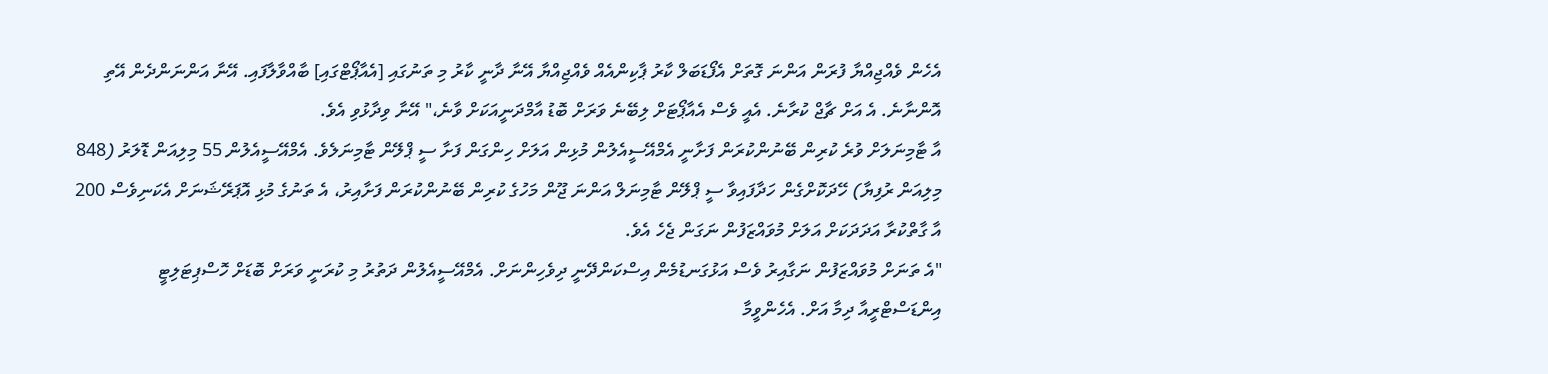އެހެން ވެއްޖިއްޔާ ފުރަން އަންނަ ގޮތަށް އެފޯޑަބަލް ކާރު ޕާކިންއެއް ވެއްޖިއްޔާ އޭނާ ދާނީ ކާރު މި ތަނުގައި [އެއާޕޯޓްގައި] ބާއްވާލާފައި. އޭނާ އަންނަންދެން އޭތި އޮންނާނެ. އެ އަށް ޗާޖް ކުރާނެ. އެއީ ވެސް އެއާޕޯޓަށް ލިބޭނެ ވަރަށް ބޮޑު އާމްދަނީއަކަށް ވާނެ،" އޭނާ ވިދާޅުވި އެވެ.
އާ ޓާމިނަލަށް ވުރެ ކުރިން ބޭނުންކުރަން ފަށާނީ އެމްއޭސީއެލުން މުޅިން އަލަށް ހިންގަން ފަށާ ސީ ޕްލޭން ޓާމިނަލެވެ. އެމްއޭސީއެލުން 55 މިލިއަން ޑޮލަރު (848 މިލިއަން ރުފިޔާ) ހޭދަކޮށްގެން ހަދާފައިވާ ސީ ޕްލޭން ޓާމިނަލް އަންނަ ޖޫން މަހުގެ ކުރިން ބޭނުންކުރަން ފަށާއިރު، އެ ތަނުގެ މުޅި އޮޕަރޭޝަނަށް އެކަނިވެސް 200 އާ ގާތްކުރާ އަދަދަކަށް އަލަށް މުވައްޒަފުން ނަގަން ޖެހެ އެވެ.
"އެ ތަނަށް މުވައްޒަފުން ނަގާއިރު ވެސް އަޅުގަނޑުމެން އިސްކަންދޭނީ ދިވެހިންނަށް. އެމްއޭސީއެލުން ދަތުރު މި ކުރަނީ ވަރަށް ބޮޑަށް ހޮސްޕިޓަލިޓީ އިންޑަސްޓްރީއާ ދިމާ އަށް. އެހެންވީމާ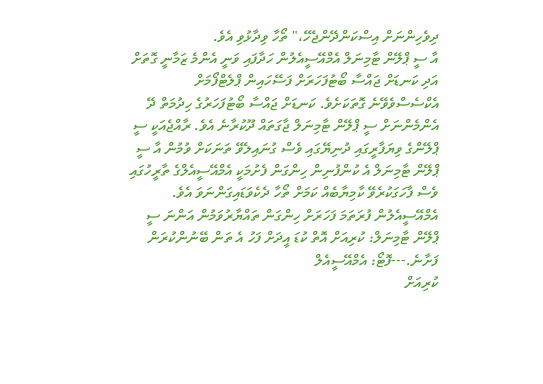ދިވެހިންނަށް އިސްކަންދޭންޖެހޭ،" ތޯހާ ވިދާޅުވި އެވެ.
އާ ސީ ޕްލޭން ޓާމިނަލް އެމްއޭސީއެލުން ހަދާފައި ވަނީ އެންމެ ޒަމާނީ ގޮތަށް އަދި ކަނޑަށް ޖައްސާ ބޯޓުފަހަރަށް ފަސޭހައިން ޕްލެޓްފޯމަށް އެކްސެސްވެވޭނެ ގޮތަކަށެވެ. ކަނޑަށް ޖައްސާ ބޯޓުފަހަރުގެ ހިދުމަތް ދޭ އެންމެންނަށް ސީ ޕްލޭން ޓާމިނަލް ޖާގަތައް ދޫކުރާނެ އެވެ. ރާއްޖެއަކީ ސީ ޕްލޭންގެ ވިޔަފާރީގައި ދުނިޔޭގައި ވެސް ގުނައިލެވޭ ތަނަކަށް ވުމުން އާ ސީ ޕްލޭން ޓާމިނަލް އެ ކުންފުނިން ހިންގަން ފެށުމަކީ އެމްއޭސީއެލްގެ ތާރީހުގައި ވެސް ފާހަގަކުރެވޭ ކާމިޔާބެއް ކަމަށް ތޯހާ ދެކެވަޑައިގަންނަވަ އެވެ.
އެމްއޭސީއެލުން ފުރަތަމަ ފަހަރަށް ހިންގަން ތައްޔާރުވަމުން އަންނަ ސީ ޕްލޭން ޓާމިނަލް: ކުރިއަށް އޮތް ކުޑަ އީދަށް ފަހު އެ ތަން ބޭނުންކުރަން ފަށާނެ.---ފޮޓޯ: އެމްއޭސީއެލް
ކުރިއަށް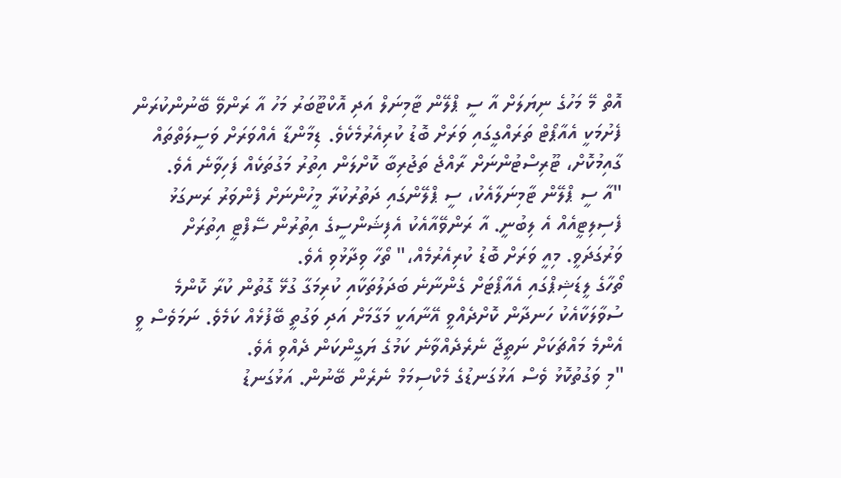އޮތް މޭ މަހުގެ ނިޔަލަށް އާ ސީ ޕްލޭން ޓާމިނަލް އަދި އޮކްޓޫބަރު މަހު އާ ރަންވޭ ބޭނުންކުރަން ފެށުމަކީ އެއާޕޯޓް ތަރައްގީގައި ވަރަށް ބޮޑު ކުރިއެރުމެކެވެ. ޑިމާންޑާ އެއްވަރަށް ވަސީލަތްތައް ގާއިމުކޮށް، ޓޫރިސްޓުންނަށް ރާއްޖެ ތަޖުރިބާ ކޮށްލަން އިތުރު މަގުތަކެއް ފަހިވާނެ އެވެ.
"އާ ސީ ޕްލޭން ޓާމިނަލާއެކު، ސީ ޕްލޭންގައި ދަތުރުކުރާ މީހުންނަށް ފެންވަރު ރަނގަޅު ފެސިލިޓީއެއް އެ ލިބުނީ. އާ ރަންވޭއާއެކު އެފިޝަންސީގެ އިތުރުން ސޭފްޓީ އިތުރަށް ވަރުގަދަވީ. މިއީ ވަރަށް ބޮޑު ކުރިއެރުމެއް،" ތޯހާ ވިދާޅުވި އެވެ.
ތޯހާގެ ލީޑަޝިޕްގައި އެއާޕޯޓަށް ގެންނާނެ ބަދަލުތަކާއި ކުރިމަގާ ގުޅޭ ގޮތުން ކުރާ ކޮންމެ ސުވާލަކާއެކު ހަނދާން ކޮށްދެއްވީ އޭނާއަކީ މަގާމަށް އަދި ވަގުތީ ބޭފުޅެއް ކަމެވެ. ނަމަވެސް ވީ އެންމެ މައްޗަކަށް ނަތީޖާ ނެރެދެއްވާނެ ކަމުގެ ޔަގީންކަން ދެއްވި އެވެ.
"މި ވަގުތުކޮޅު ވެސް އަޅުގަނޑުގެ މެކްސިމަމް ނެރެން ބޭނުން. އަޅުގަނޑު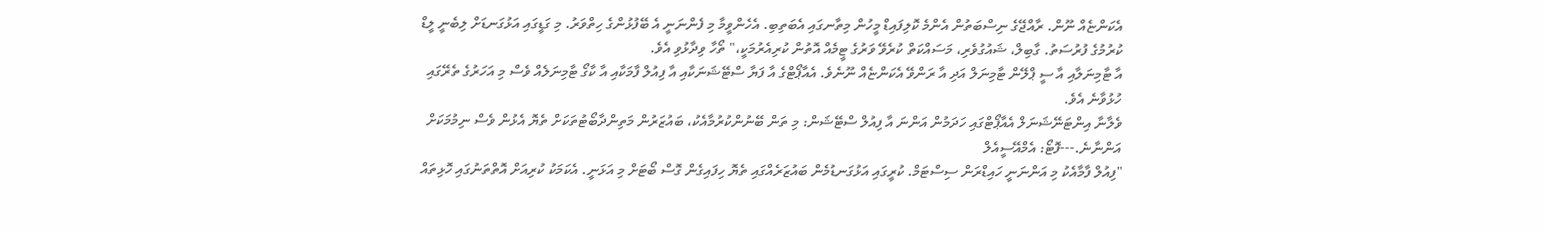އެކަންޏެއް ނޫން. ރާއްޖޭގެ ނިސްބަތުން އެންމެ ކޮލިފައިޑް މީހުން މިތާނގައި އެބަތިބި. އެހެންވީމާ މި ފެންނަނީ އެ ބޭފުޅުންގެ ހިތްވަރު. މި ގަޑީގައި އަޅުގަނޑަށް ލިބެނީ ލީޑް ކުރުމުގެ ފުރުސަތު. ގާބިލް، ޝައުގުވެރި، މަސައްކަތް ކުރެވޭ ވަރުގެ ޓީމެއް އޮތުން ކުރިއެރުމަކީ،" ތޯހާ ވިދާޅުވި އެވެ.
އާ ޓާމިނަލާއި އާ ސީ ޕްލޭން ޓާމިނަލް އަދި އާ ރަންވޭ އެކަންޏެއް ނޫނެވެ. އެއާޕޯޓްގެ އާ ފަޔާ ސްޓޭޝަނަކާއި އާ ފިއުލް ފާމަކާއި އާ ކާގޯ ޓާމިނަލެއް ވެސް މި އަހަރުގެ ތެރޭގައި ހުޅުވާނެ އެވެ.
ވެލާނާ އިންޓަނޭޝަނަލް އެއާޕޯޓްގައި ހަދަމުން އަންނަ އާ ފިއުލް ސްޓޭޝަން: މި ތަން ބޭނުންކުރުމާއެކު، ބައުޒަރުން މަތިންދާބޯޓުތަކަށް ތެޔޮ އެޅުން ވެސް ނިމުމަކަށް އަންނާނެ.---ފޮޓޯ: އެމްއޭސީއެލް
"ފިއުލް ފާމާއެކު މި އަންނަނީ ހައިޑްރަން ސިސްޓަމް. ކުރީގައި އަޅުގަނޑުމެން ބައުޒަރެއްގައި ތެޔޮ ހިފައިގެން ގޮސް ބޯޓަށް މި އަޅަނީ. އެކަމަކު ކުރިއަށް އޮތްތަނުގައި ހޮޅިތައް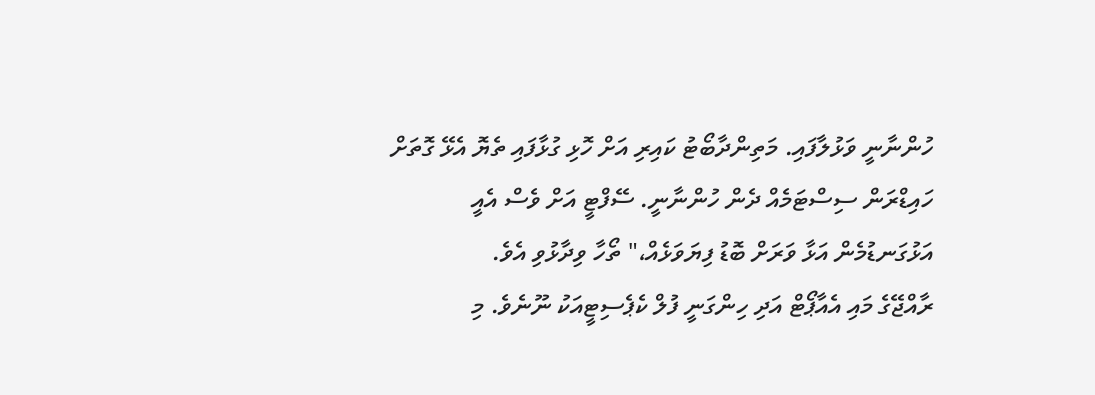ހުންނާނީ ވަޅުލާފައި. މަތިންދާބޯޓު ކައިރި އަށް ހޮޅި ގުޅާފައި ތެޔޮ އެޅޭ ގޮތަށް ހައިޑްރަން ސިސްޓަމެއް ދެން ހުންނާނީ. ސޭފްޓީ އަށް ވެސް އެއީ އަޅުގަނޑުމެން އަޅާ ވަރަށް ބޮޑު ފިޔަވަޅެއް،" ތޯހާ ވިދާޅުވި އެވެ.
ރާއްޖޭގެ މައި އެއާޕޯޓް އަދި ހިންގަނީ ފުލް ކެޕެސިޓީއަކު ނޫނެވެ. މި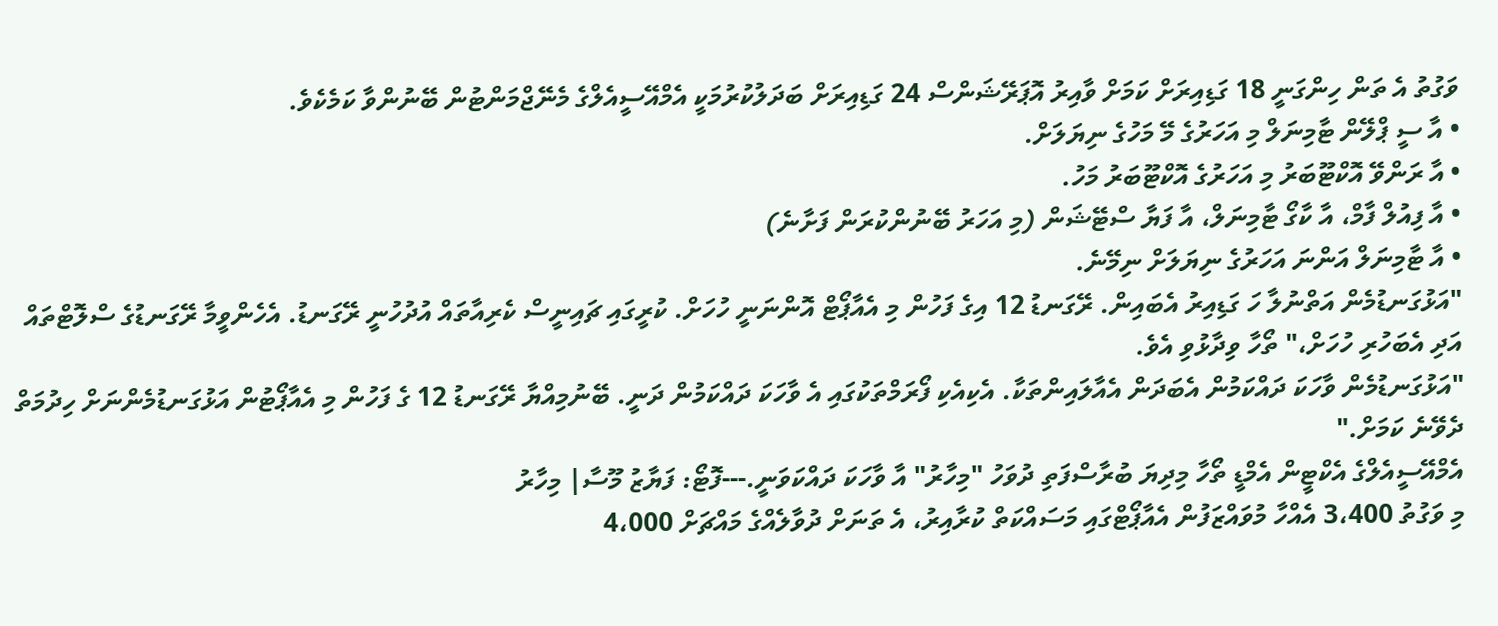ވަގުތު އެ ތަން ހިންގަނީ 18 ގަޑިއިރަށް ކަމަށް ވާއިރު އޮޕަރޭޝަންސް 24 ގަޑިއިރަށް ބަދަލުކުރުމަކީ އެމްއޭސީއެލްގެ މެނޭޖްމަންޓުން ބޭނުންވާ ކަމެކެވެ.
• އާ ސީ ޕްލޭން ޓާމިނަލް މި އަހަރުގެ މޭ މަހުގެ ނިޔަލަށް.
• އާ ރަންވޭ އޮކްޓޫބަރު މި އަހަރުގެ އޮކްޓޫބަރު މަހު.
• އާ ފިއުލް ފާމް، އާ ކާގޯ ޓާމިނަލް، އާ ފަޔާ ސްޓޭޝަން (މި އަހަރު ބޭނުންކުރަން ފަށާނެ)
• އާ ޓާމިނަލް އަންނަ އަހަރުގެ ނިޔަލަށް ނިމޭނެ.
"އަޅުގަނޑުމެން އަތްނުލާ ހަ ގަޑިއިރު އެބައިން. ރޭގަނޑު 12 އިގެ ފަހުން މި އެއާޕޯޓް އޮންނަނީ ހުހަށް. ކުރީގައި ޗައިނީސް ކެރިއާތައް އުދުހުނީ ރޭގަނޑު. އެހެންވީމާ ރޭގަނޑުގެ ސްލޮޓްތައް އަދި އެބަހުރި ހުހަށް،" ތޯހާ ވިދާޅުވި އެވެ.
"އަޅުގަނޑުމެން ވާހަކަ ދައްކަމުން އެބަދަން އެއާލައިންތަކާ. އެކިއެކި ފޯރަމްތަކުގައި އެ ވާހަކަ ދައްކަމުން ދަނީ. ބޭނުމިއްޔާ ރޭގަނޑު 12 ގެ ފަހުން މި އެއާޕޯޓުން އަޅުގަނޑުމެންނަށް ހިދުމަތް ދެވޭނެ ކަމަށް."
އެމްއޭސީއެލްގެ އެކްޓީން އެމްޑީ ތޯހާ މިދިޔަ ބުރާސްފަތި ދުވަހު "މިހާރު" އާ ވާހަކަ ދައްކަވަނީ.---ފޮޓޯ: ފަޔާޒު މޫސާ| މިހާރު
މި ވަގުތު 3،400 އެއްހާ މުވައްޒަފުން އެއާޕޯޓްގައި މަސައްކަތް ކުރާއިރު، އެ ތަނަށް ދުވާލެއްގެ މައްޗަށް 4،000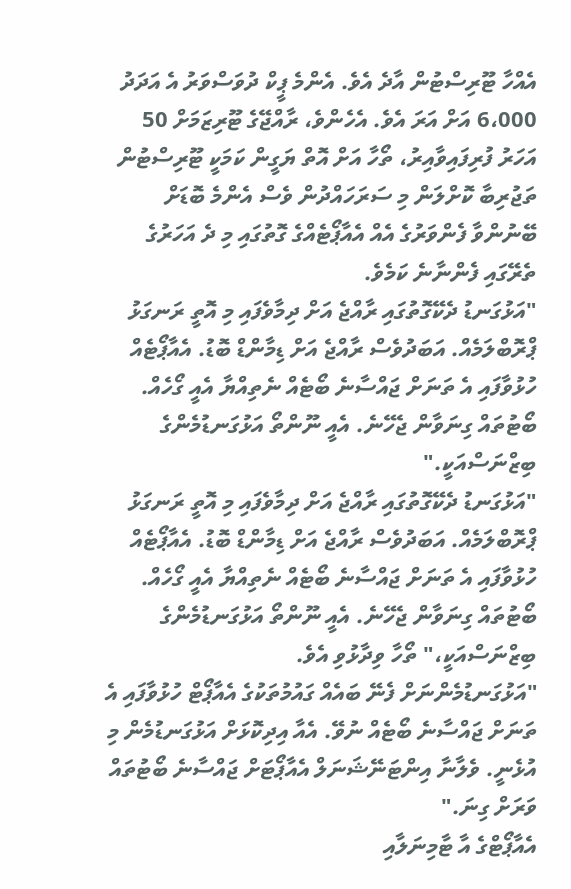އެއްހާ ޓޫރިސްޓުން އާދެ އެވެ. އެންމެ ޕީކް ދުވަސްވަރު އެ އަދަދު 6،000 އަށް އަރަ އެވެ. އެހެންވެ، ރާއްޖޭގެ ޓޫރިޒަމަށް 50 އަހަރު ފުރިފައިވާއިރު، ތޯހާ އަށް އޮތް ޔަގީން ކަމަކީ ޓޫރިސްޓުން ތަޖުރިބާ ކޮށްލަން މި ސަރަހައްދުން ވެސް އެންމެ ބޮޑަށް ބޭނުންވާ ފެންވަރުގެ އެއް އެއާޕޯޓެއްގެ ގޮތުގައި މި ދެ އަހަރުގެ ތެރޭގައި ފެންނާނެ ކަމެވެ.
"އަޅުގަނޑު ދެކޭގޮތުގައި ރާއްޖެ އަށް ދިމާވެފައި މި އޮތީ ރަނގަޅު ޕްރޮބްލަމެއް. އަބަދުވެސް ރާއްޖެ އަށް ޑިމާންޑް ބޮޑު. އެއާޕޯޓެއް ހުޅުވާފައި އެ ތަނަށް ޖައްސާނެ ބޯޓެއް ނެތިއްޔާ އެއީ ގޯހެއް. ބޯޓުތައް ގިނަވާން ޖެހޭނެ. އެއީ ނޫންތޯ އަޅުގަނޑުމެންގެ ބިޒްނަސްއަކީ."
"އަޅުގަނޑު ދެކޭގޮތުގައި ރާއްޖެ އަށް ދިމާވެފައި މި އޮތީ ރަނގަޅު ޕްރޮބްލަމެއް. އަބަދުވެސް ރާއްޖެ އަށް ޑިމާންޑް ބޮޑު. އެއާޕޯޓެއް ހުޅުވާފައި އެ ތަނަށް ޖައްސާނެ ބޯޓެއް ނެތިއްޔާ އެއީ ގޯހެއް. ބޯޓުތައް ގިނަވާން ޖެހޭނެ. އެއީ ނޫންތޯ އަޅުގަނޑުމެންގެ ބިޒްނަސްއަކީ،" ތޯހާ ވިދާޅުވި އެވެ.
"އަޅުގަނޑުމެންނަށް ފެނޭ ބައެއް ގައުމުތަކުގެ އެއާޕޯޓް ހުޅުވާފައި އެ ތަނަށް ޖައްސާނެ ބޯޓެއް ނުވޭ. އެއާ އިދިކޮޅަށް އަޅުގަނޑުމެން މި އުޅެނީ. ވެލާނާ އިންޓަނޭޝަނަލް އެއާޕޯޓަށް ޖައްސާނެ ބޯޓުތައް ވަރަށް ގިނަ."
އެއާޕޯޓްގެ އާ ޓާމިނަލާއި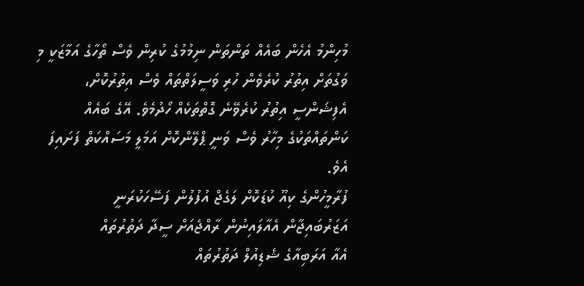މުހިންމު އެހެން ބައެއް ތަންތަން ނިމުމުގެ ކުރިން ވެސް ތޯހާގެ އަމާޒަކީ މި ވަގުތަށް އިތުރު ކުރެވެން ހުރި ވަސީލަތްތައް ވެސް އިތުރުކޮށް، އެފިޝަންސީ އިތުރު ކުރެވޭނެ ގޮތްތަކެއް ހޯދުމެވެ. އޭގެ ބައެއް ކަންތައްތަކުގެ މިހާރު ވެސް ވަނީ ޕްލޭންކޮށް އަމަލީ މަސައްކަތް ފަށައިފަ އެވެ.
ފުރާމީހުންގެ ކިއޫ ކުޑަކޮށް ލަގެޖް އުފުލުން ފަސޭހަކުރަނީ
އަޒަރުބައިޖާން އެއާލައިނުން ރާއްޖެއަށް ސީދާ ދަތުރުތައް
އެއާ އަރަބިއާގެ ޝެޑިއުލް ދަތުރުތައް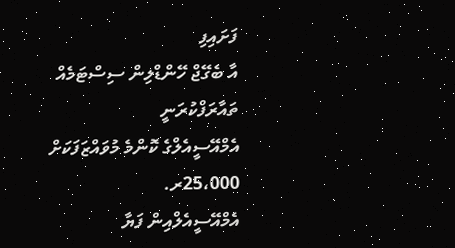ފަށައިފި
އާ ބެގޭޖް ހޭންޑްލިން ސިސްޓަމެއް ތައާރަފްކުރަނީ
އެމްއޭސީއެލްގެ ކޮންމެ މުވައްޒަފަކަށް 25،000ރ.
އެމްއޭސީއެލްއިން ފަޔާ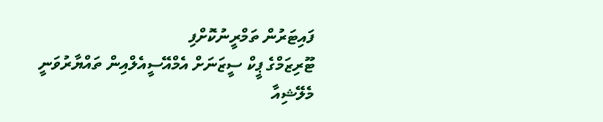ފައިޓަރުން ތަމްރީނުކޮށްފި
ޓޫރިޒަމްގެ ޕީކް ސީޒަނަށް އެމްއޭސީއެލްއިން ތައްޔާރުވަނީ
މެލޭޝިއާ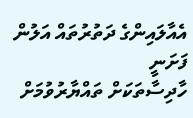އެއާލައިންގެ ދަތުރުތައް އަލުން ފަށަނީ
ހާދިސާތަކަށް ތައްޔާރުވުމަށް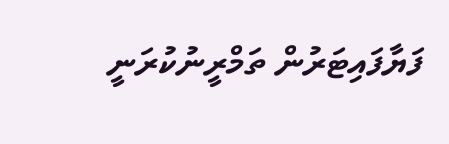ފަޔާފައިޓަރުން ތަމްރީނުކުރަނީ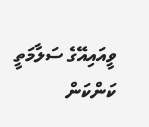ވީއައިއޭގެ ސަލާމަތީ ކަންކަން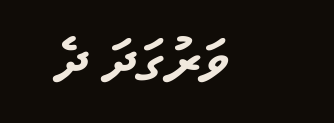ވަރުގަދަ ދެ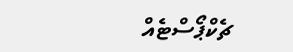ޗެކްޕޯސްޓެއް